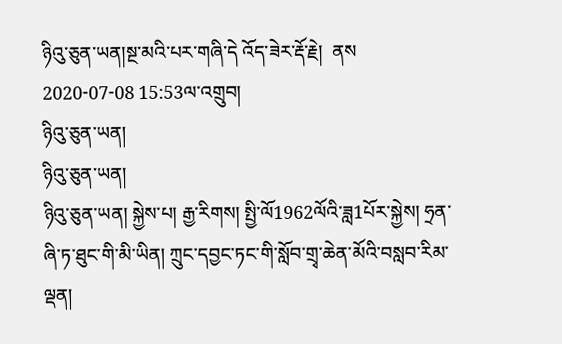ཉིའུ་ཅུན་ཡན།སྔ་མའི་པར་གཞི་དེ འོད་ཟེར་རྡོ་རྗེ།  ནས 2020-07-08 15:53ལ་འགྲུབ།
ཉིའུ་ཅུན་ཡན།
ཉིའུ་ཅུན་ཡན།
ཉིའུ་ཅུན་ཡན། སྐྱེས་པ། རྒྱ་རིགས། སྤྱི་ལོ1962ལོའི་ཟླ1པོར་སྐྱེས། ཧྲན་ཞི་ཏ་ཐུང་གི་མི་ཡིན། ཀྲུང་དབྱང་ཏང་གི་སློབ་གྲྭ་ཆེན་མོའི་བསླབ་རིམ་ལྡན།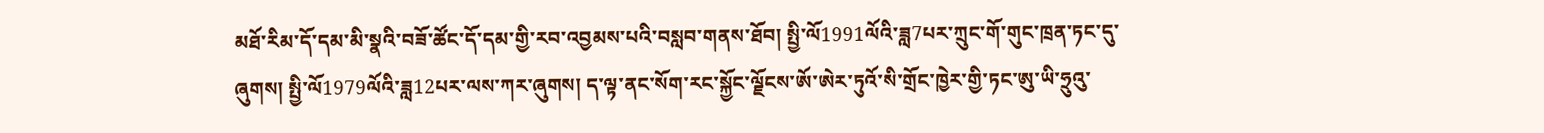མཐོ་རིམ་དོ་དམ་མི་སྣའི་བཟོ་ཚོང་དོ་དམ་གྱི་རབ་འབྱམས་པའི་བསླབ་གནས་ཐོབ། སྤྱི་ལོ1991ལོའི་ཟླ7པར་ཀྲུང་གོ་གུང་ཁྲན་ཏང་དུ་ཞུགས། སྤྱི་ལོ1979ལོའི་ཟླ12པར་ལས་ཀར་ཞུགས། ད་ལྟ་ནང་སོག་རང་སྐྱོང་ལྗོངས་ཨོ་ཨེར་ཏུའོ་སི་གྲོང་ཁྱེར་གྱི་ཏང་ཨུ་ཡི་ཧྲུའུ་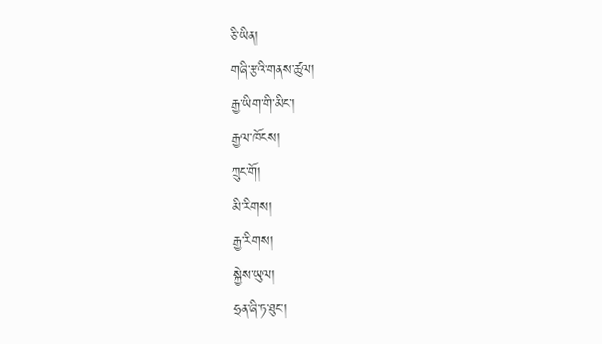ཅི་ཡིན།
གཞི་རྩའི་གནས་ཚུལ།
རྒྱ་ཡིག་གི་མིང་།
རྒྱལ་ཁོངས།
ཀྲུང་གོ།
མི་རིགས།
རྒྱ་རིགས།
སྐྱེས་ཡུལ།
ཧྲན་ཞི་ཏ་ཐུང་།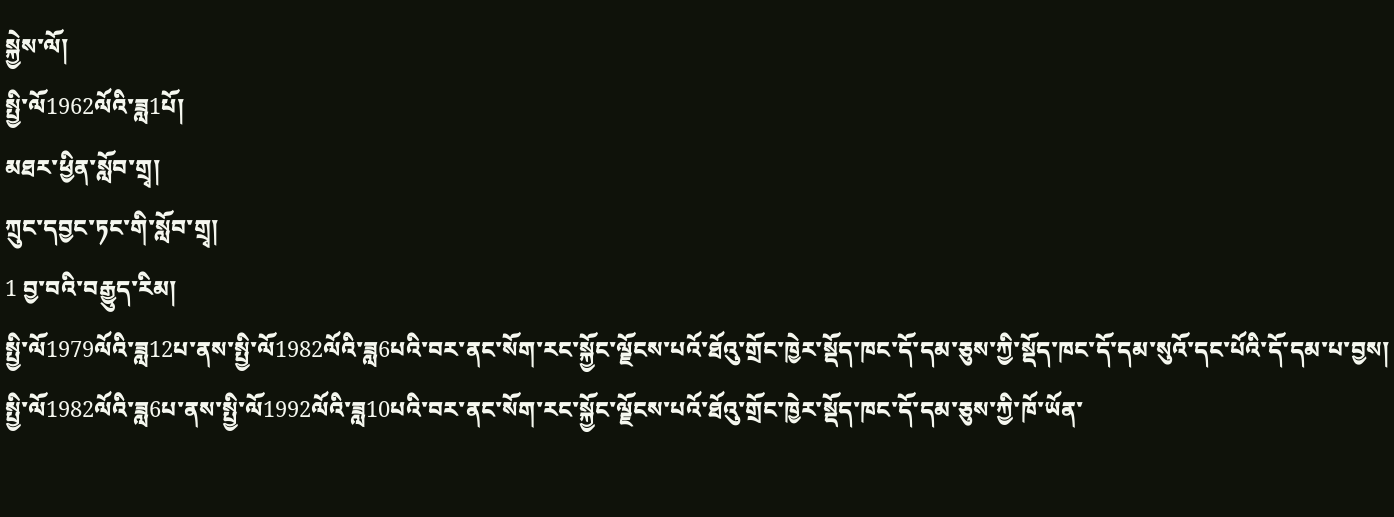སྐྱེས་ལོ།
སྤྱི་ལོ1962ལོའི་ཟླ1པོ།
མཐར་ཕྱིན་སློབ་གྲྭ།
ཀྲུང་དབྱང་ཏང་གི་སློབ་གྲྭ།
1 བྱ་བའི་བརྒྱུད་རིམ།
སྤྱི་ལོ1979ལོའི་ཟླ12པ་ནས་སྤྱི་ལོ1982ལོའི་ཟླ6པའི་བར་ནང་སོག་རང་སྐྱོང་ལྗོངས་པའོ་ཐོའུ་གྲོང་ཁྱེར་སྡོད་ཁང་དོ་དམ་ཅུས་ཀྱི་སྡོད་ཁང་དོ་དམ་སུའོ་དང་པོའི་དོ་དམ་པ་བྱས།
སྤྱི་ལོ1982ལོའི་ཟླ6པ་ནས་སྤྱི་ལོ1992ལོའི་ཟླ10པའི་བར་ནང་སོག་རང་སྐྱོང་ལྗོངས་པའོ་ཐོའུ་གྲོང་ཁྱེར་སྡོད་ཁང་དོ་དམ་ཅུས་ཀྱི་ཁོ་ཡོན་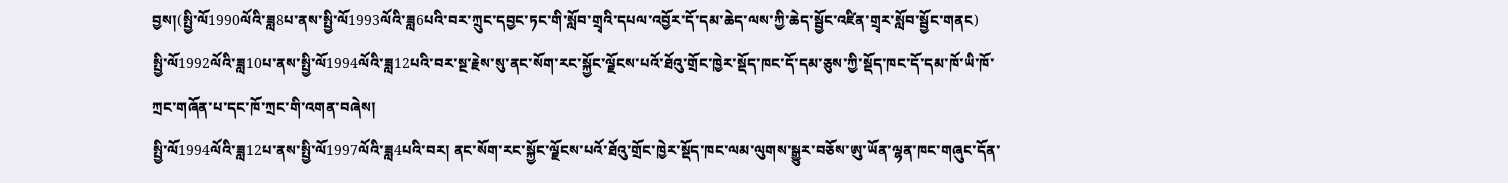བྱས།(སྤྱི་ལོ1990ལོའི་ཟླ8པ་ནས་སྤྱི་ལོ1993ལོའི་ཟླ6པའི་བར་ཀྲུང་དབྱང་ཏང་གི་སློབ་གྲྭའི་དཔལ་འབྱོར་དོ་དམ་ཆེད་ལས་ཀྱི་ཆེད་སྦྱོང་འཛིན་གྲྭར་སློབ་སྦྱོང་གནང)
སྤྱི་ལོ1992ལོའི་ཟླ10པ་ནས་སྤྱི་ལོ1994ལོའི་ཟླ12པའི་བར་སྔ་རྗེས་སུ་ནང་སོག་རང་སྐྱོང་ལྗོངས་པའོ་ཐོའུ་གྲོང་ཁྱེར་སྡོད་ཁང་དོ་དམ་ཅུས་ཀྱི་སྡོད་ཁང་དོ་དམ་ཁོ་ཡི་ཁོ་ཀྲང་གཞོན་པ་དང་ཁོ་ཀྲང་གི་འགན་བཞེས།
སྤྱི་ལོ1994ལོའི་ཟླ12པ་ནས་སྤྱི་ལོ1997ལོའི་ཟླ4པའི་བར། ནང་སོག་རང་སྐྱོང་ལྗོངས་པའོ་ཐོའུ་གྲོང་ཁྱེར་སྡོད་ཁང་ལམ་ལུགས་སྒྱུར་བཅོས་ཨུ་ཡོན་ལྷན་ཁང་གཞུང་དོན་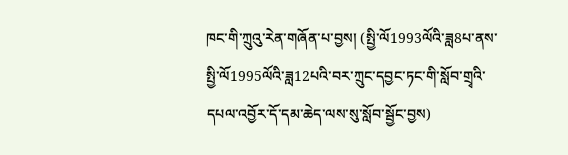ཁང་གི་ཀྲུའུ་རེན་གཞོན་པ་བྱས། (སྤྱི་ལོ1993ལོའི་ཟླ8པ་ནས་སྤྱི་ལོ1995ལོའི་ཟླ12པའི་བར་ཀྲུང་དབྱང་ཏང་གི་སློབ་གྲྭའི་དཔལ་འབྱོར་དོ་དམ་ཆེད་ལས་སུ་སློབ་སྦྱོང་བྱས)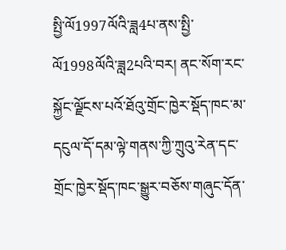སྤྱི་ལོ1997ལོའི་ཟླ4པ་ནས་སྤྱི་ལོ1998ལོའི་ཟླ2པའི་བར། ནང་སོག་རང་སྐྱོང་ལྗོངས་པའོ་ཐོའུ་གྲོང་ཁྱེར་སྡོད་ཁང་མ་དངུལ་དོ་དམ་ལྟེ་གནས་ཀྱི་ཀྲུའུ་རེན་དང་གྲོང་ཁྱེར་སྡོད་ཁང་སྒྱུར་བཅོས་གཞུང་དོན་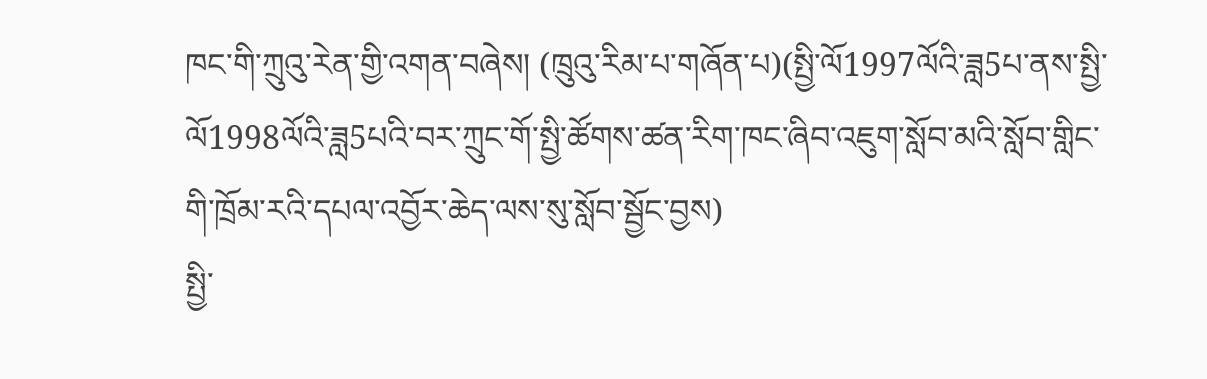ཁང་གི་ཀྲུའུ་རེན་གྱི་འགན་བཞེས། (ཁྲུའུ་རིམ་པ་གཞོན་པ)(སྤྱི་ལོ1997ལོའི་ཟླ5པ་ནས་སྤྱི་ལོ1998ལོའི་ཟླ5པའི་བར་ཀྲུང་གོ་སྤྱི་ཚོགས་ཚན་རིག་ཁང་ཞིབ་འཇུག་སློབ་མའི་སློབ་གླིང་གི་ཁྲོམ་རའི་དཔལ་འབྱོར་ཆེད་ལས་སུ་སློབ་སྦྱོང་བྱས)
སྤྱི་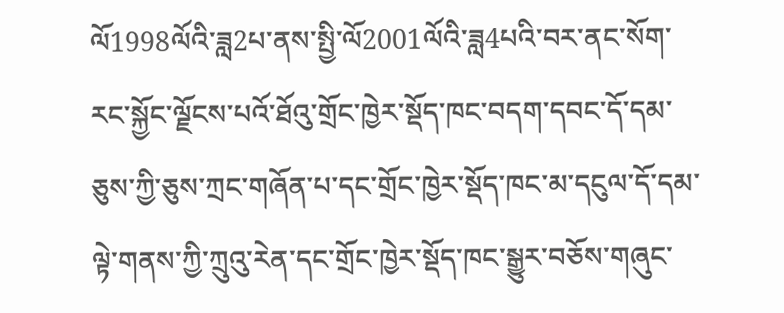ལོ1998ལོའི་ཟླ2པ་ནས་སྤྱི་ལོ2001ལོའི་ཟླ4པའི་བར་ནང་སོག་རང་སྐྱོང་ལྗོངས་པའོ་ཐོའུ་གྲོང་ཁྱེར་སྡོད་ཁང་བདག་དབང་དོ་དམ་ཅུས་ཀྱི་ཅུས་ཀྲང་གཞོན་པ་དང་གྲོང་ཁྱེར་སྡོད་ཁང་མ་དངུལ་དོ་དམ་ལྟེ་གནས་ཀྱི་ཀྲུའུ་རེན་དང་གྲོང་ཁྱེར་སྡོད་ཁང་སྒྱུར་བཅོས་གཞུང་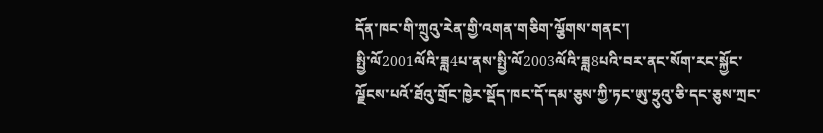དོན་ཁང་གི་ཀྲུའུ་རེན་གྱི་འགན་གཅིག་ལྕོགས་གནང་།
སྤྱི་ལོ2001ལོའི་ཟླ4པ་ནས་སྤྱི་ལོ2003ལོའི་ཟླ8པའི་བར་ནང་སོག་རང་སྐྱོང་ལྗོངས་པའོ་ཐོའུ་གྲོང་ཁྱེར་སྡོད་ཁང་དོ་དམ་ཅུས་ཀྱི་ཏང་ཨུ་ཧྲུའུ་ཅི་དང་ཅུས་ཀྲང་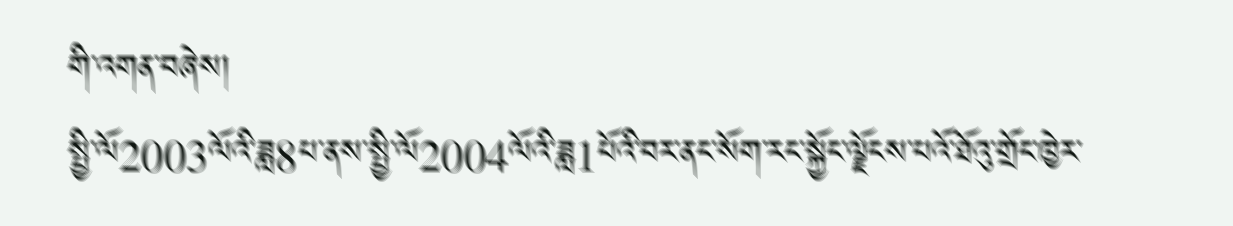གི་འགན་བཞེས།
སྤྱི་ལོ2003ལོའི་ཟླ8པ་ནས་སྤྱི་ལོ2004ལོའི་ཟླ1པོའི་བར་ནང་སོག་རང་སྐྱོང་ལྗོངས་པའོ་ཐོའུ་གྲོང་ཁྱེར་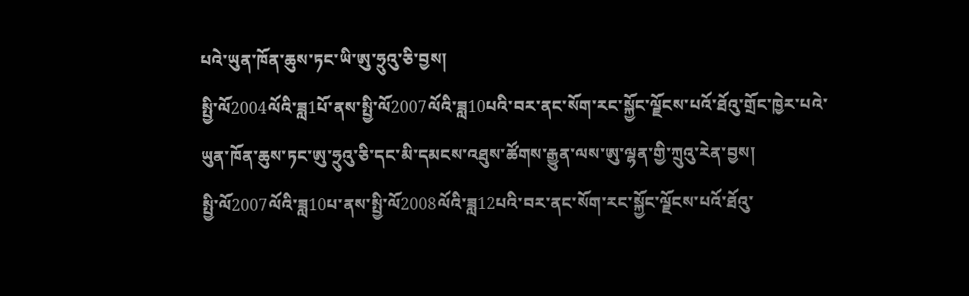པའེ་ཡུན་ཁོན་ཆུས་ཏང་ཡི་ཨུ་ཧྲུའུ་ཅི་བྱས།
སྤྱི་ལོ2004ལོའི་ཟླ1པོ་ནས་སྤྱི་ལོ2007ལོའི་ཟླ10པའི་བར་ནང་སོག་རང་སྐྱོང་ལྗོངས་པའོ་ཐོའུ་གྲོང་ཁྱེར་པའེ་ཡུན་ཁོན་ཆུས་ཏང་ཨུ་ཧྲུའུ་ཅི་དང་མི་དམངས་འཐུས་ཚོགས་རྒྱུན་ལས་ཨུ་ལྷན་གྱི་ཀྲུའུ་རེན་བྱས།
སྤྱི་ལོ2007ལོའི་ཟླ10པ་ནས་སྤྱི་ལོ2008ལོའི་ཟླ12པའི་བར་ནང་སོག་རང་སྐྱོང་ལྗོངས་པའོ་ཐོའུ་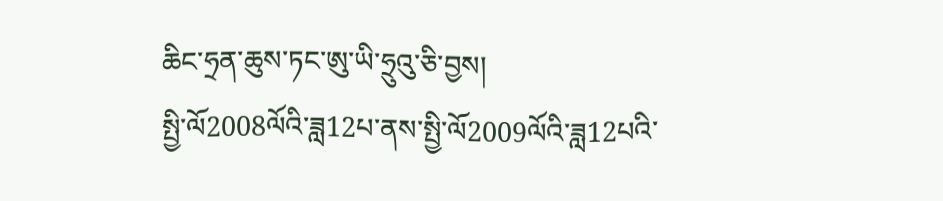ཆིང་ཧྲན་ཆུས་ཏང་ཨུ་ཡི་ཧྲུའུ་ཅི་བྱས།
སྤྱི་ལོ2008ལོའི་ཟླ12པ་ནས་སྤྱི་ལོ2009ལོའི་ཟླ12པའི་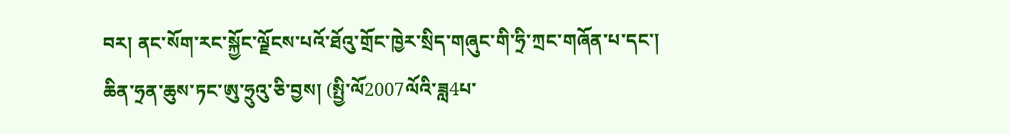བར། ནང་སོག་རང་སྐྱོང་ལྗོངས་པའོ་ཐོའུ་གྲོང་ཁྱེར་སྲིད་གཞུང་གི་ཧྲི་ཀྲང་གཞོན་པ་དང་། ཆིན་ཧྲན་ཆུས་ཏང་ཨུ་ཧྲུའུ་ཅི་བྱས། (སྤྱི་ལོ2007ལོའི་ཟླ4པ་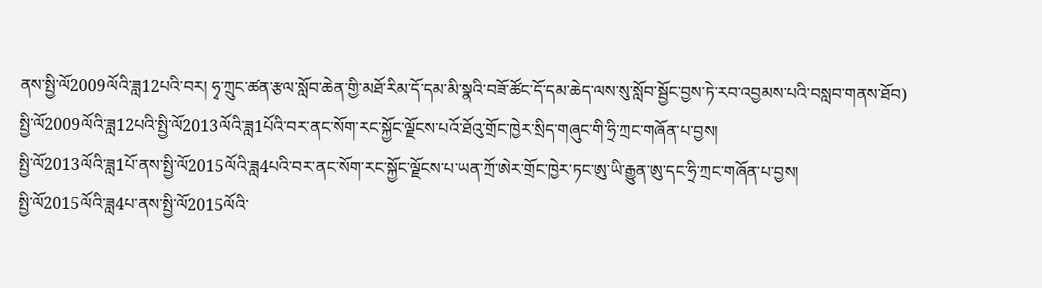ནས་སྤྱི་ལོ2009ལོའི་ཟླ12པའི་བར། ཧྭ་ཀྲུང་ཚན་རྩལ་སློབ་ཆེན་གྱི་མཐོ་རིམ་དོ་དམ་མི་སྣའི་བཟོ་ཚོང་དོ་དམ་ཆེད་ལས་སུ་སློབ་སྦྱོང་བྱས་ཏེ་རབ་འབྱམས་པའི་བསླབ་གནས་ཐོབ)
སྤྱི་ལོ2009ལོའི་ཟླ12པའི་སྤྱི་ལོ2013ལོའི་ཟླ1པོའི་བར་ནང་སོག་རང་སྐྱོང་ལྗོངས་པའོ་ཐོའུ་གྲོང་ཁྱེར་སྲིད་གཞུང་གི་ཧྲི་ཀྲང་གཞོན་པ་བྱས།
སྤྱི་ལོ2013ལོའི་ཟླ1པོ་ནས་སྤྱི་ལོ2015ལོའི་ཟླ4པའི་བར་ནང་སོག་རང་སྐྱོང་ལྗོངས་པ་ཡན་ཀྲོ་ཨེར་གྲོང་ཁྱེར་ཏང་ཨུ་ཡི་རྒྱུན་ཨུ་དང་ཧྲི་ཀྲང་གཞོན་པ་བྱས།
སྤྱི་ལོ2015ལོའི་ཟླ4པ་ནས་སྤྱི་ལོ2015ལོའི་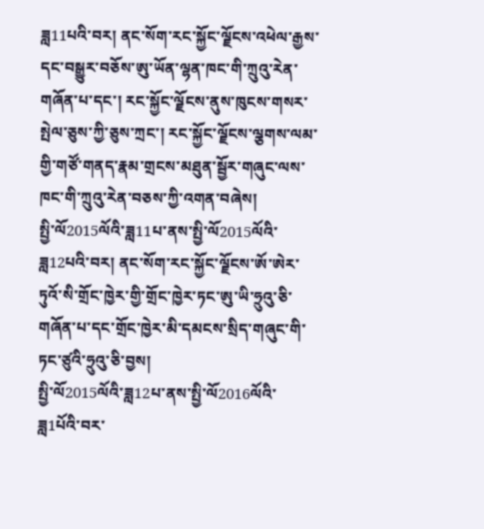ཟླ11པའི་བར། ནང་སོག་རང་སྐྱོང་ལྗོངས་འཕེལ་རྒྱས་དང་བསྒྱུར་བཅོས་ཨུ་ཡོན་ལྷན་ཁང་གི་ཀྲུའུ་རེན་གཞོན་པ་དང་། རང་སྐྱོང་ལྗོངས་ནུས་ཁུངས་གསར་སྤེལ་ཅུས་ཀྱི་ཅུས་ཀྲང་། རང་སྐྱོང་ལྗོངས་ལྕགས་ལམ་གྱི་གཙོ་གནད་རྣམ་གྲངས་མཐུན་སྦྱོར་གཞུང་ལས་ཁང་གི་ཀྲུའུ་རེན་བཅས་ཀྱི་འགན་བཞེས།
སྤྱི་ལོ2015ལོའི་ཟླ11པ་ནས་སྤྱི་ལོ2015ལོའི་ཟླ12པའི་བར། ནང་སོག་རང་སྐྱོང་ལྗོངས་ཨོ་ཨེར་ཏུའོ་སི་གྲོང་ཁྱེར་གྱི་གྲོང་ཁྱེར་ཏང་ཨུ་ཡི་ཧྲུའུ་ཅི་གཞོན་པ་དང་གྲོང་ཁྱེར་མི་དམངས་སྲིད་གཞུང་གི་ཏང་ཙུའི་ཧྲུའུ་ཅི་བྱས།
སྤྱི་ལོ2015ལོའི་ཟླ12པ་ནས་སྤྱི་ལོ2016ལོའི་ཟླ1པོའི་བར་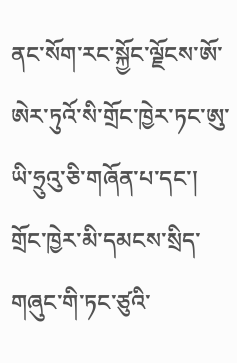ནང་སོག་རང་སྐྱོང་ལྗོངས་ཨོ་ཨེར་ཏུའོ་སི་གྲོང་ཁྱེར་ཏང་ཨུ་ཡི་ཧྲུའུ་ཅི་གཞོན་པ་དང་། གྲོང་ཁྱེར་མི་དམངས་སྲིད་གཞུང་གི་ཏང་ཙུའི་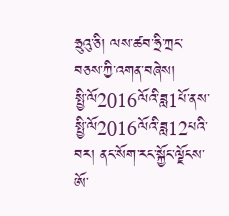ཧྲུའུ་ཅི། ལས་ཚབ་ཧྲི་ཀྲང་བཅས་ཀྱི་འགན་བཞེས།
སྤྱི་ལོ2016ལོའི་ཟླ1པོ་ནས་སྤྱི་ལོ2016ལོའི་ཟླ12པའི་བར། ནང་སོག་རང་སྐྱོང་ལྗོངས་ཨོ་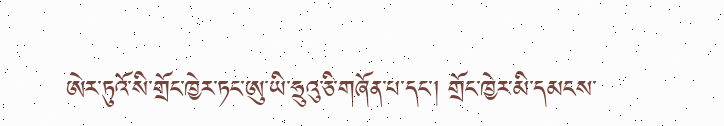ཨེར་ཏུའོ་སི་གྲོང་ཁྱེར་ཏང་ཨུ་ཡི་ཧྲུའུ་ཅི་གཞོན་པ་དང་། གྲོང་ཁྱེར་མི་དམངས་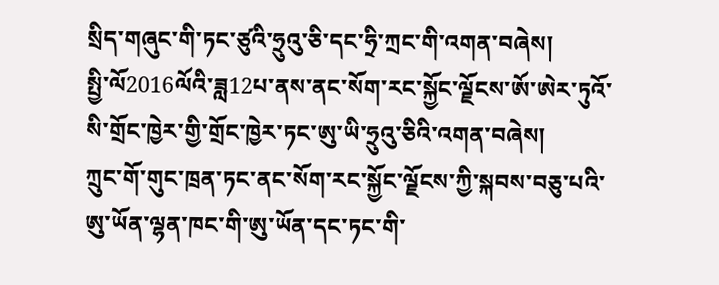སྲིད་གཞུང་གི་ཏང་ཙུའི་ཧྲུའུ་ཅི་དང་ཧྲི་ཀྲང་གི་འགན་བཞེས།
སྤྱི་ལོ2016ལོའི་ཟླ12པ་ནས་ནང་སོག་རང་སྐྱོང་ལྗོངས་ཨོ་ཨེར་ཏུའོ་སི་གྲོང་ཁྱེར་གྱི་གྲོང་ཁྱེར་ཏང་ཨུ་ཡི་ཧྲུའུ་ཅིའི་འགན་བཞེས།
ཀྲུང་གོ་གུང་ཁྲན་ཏང་ནང་སོག་རང་སྐྱོང་ལྗོངས་ཀྱི་སྐབས་བཅུ་པའི་ཨུ་ཡོན་ལྷན་ཁང་གི་ཨུ་ཡོན་དང་ཏང་གི་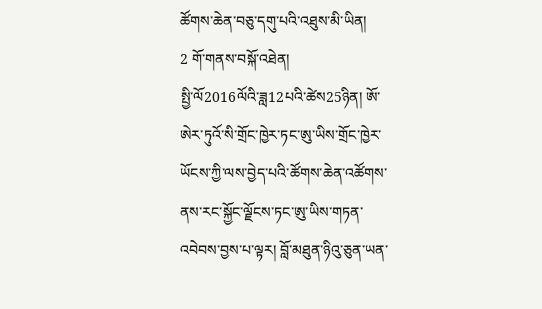ཚོགས་ཆེན་བཅུ་དགུ་པའི་འཐུས་མི་ཡིན།
2 གོ་གནས་བསྐོ་འཐེན།
སྤྱི་ལོ2016ལོའི་ཟླ12པའི་ཚེས25ཉིན། ཨོ་ཨེར་ཏུའོ་སི་གྲོང་ཁྱེར་ཏང་ཨུ་ཡིས་གྲོང་ཁྱེར་ཡོངས་ཀྱི་ལས་བྱེད་པའི་ཚོགས་ཆེན་འཚོགས་ནས་རང་སྐྱོང་ལྗོངས་ཏང་ཨུ་ཡིས་གཏན་འབེབས་བྱས་པ་ལྟར། བློ་མཐུན་ཉིའུ་ཅུན་ཡན་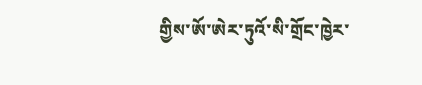གྱིས་ཨོ་ཨེར་ཏུའོ་སི་གྲོང་ཁྱེར་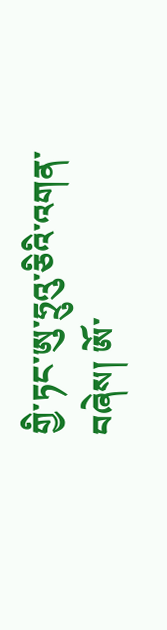གྱི་ཏང་ཨུ་ཧྲུའུ་ཅིའི་འགན་བཞེས། ཨོ་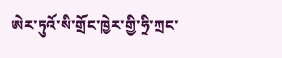ཨེར་ཏུའོ་སི་གྲོང་ཁྱེར་གྱི་ཧྲི་ཀྲང་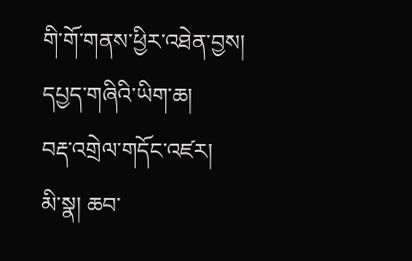གི་གོ་གནས་ཕྱིར་འཐེན་བྱས།
དཔྱད་གཞིའི་ཡིག་ཆ།
བརྡ་འགྲེལ་གདོང་འཛར།
མི་སྣ། ཆབ་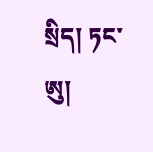སྲིད། ཏང་ཨུ།